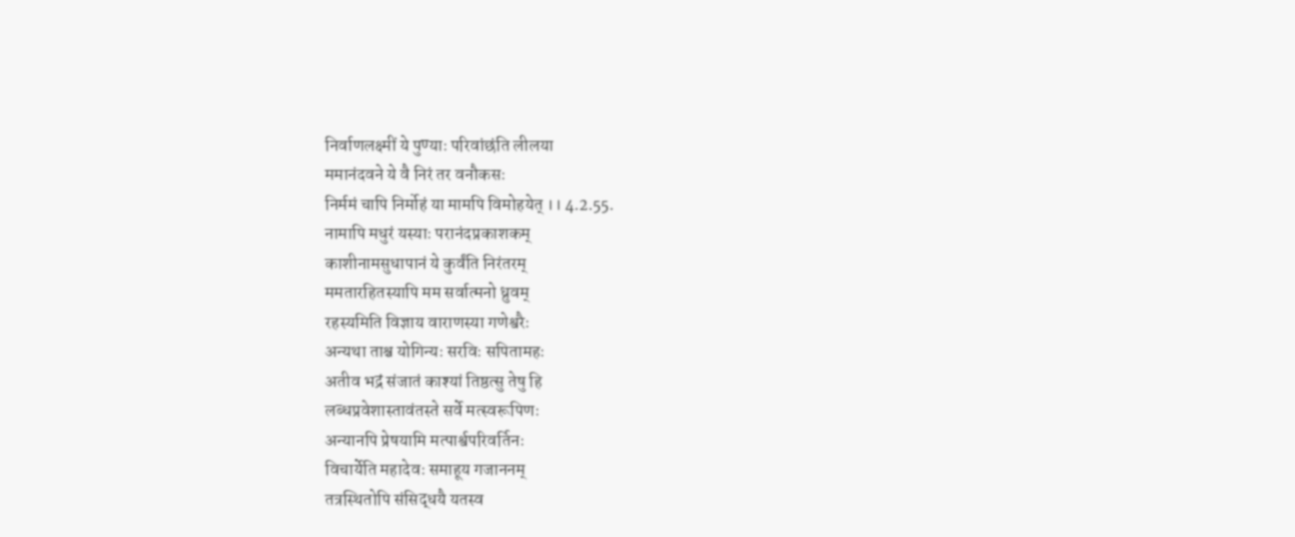निर्वाणलक्ष्मीं ये पुण्याः परिवांछंति लीलया
ममानंदवने ये वै निरं तर वनौकसः
निर्ममं चापि निर्मोहं या मामपि विमोहयेत् ।। 4.2.55.
नामापि मधुरं यस्याः परानंदप्रकाशकम्
काशीनामसुधापानं ये कुर्वंति निरंतरम्
ममतारहितस्यापि मम सर्वात्मनो ध्रुवम्
रहस्यमिति विज्ञाय वाराणस्या गणेश्वरैः
अन्यथा ताश्च योगिन्यः सरविः सपितामहः
अतीव भद्रं संजातं काश्यां तिष्ठत्सु तेषु हि
लब्धप्रवेशास्तावंतस्ते सर्वे मत्स्वरूपिणः
अन्यानपि प्रेषयामि मत्पार्श्वपरिवर्तिनः
विचार्येति महादेवः समाहूय गजाननम्
तत्रस्थितोपि संसिद्धयै यतस्व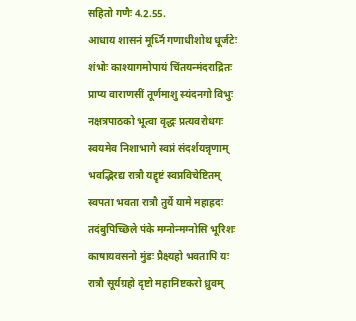सहितो गणैः 4.2.55.
आधाय शासनं मूर्ध्नि गणाधीशोथ धूर्जटेः
शंभोः काश्यागमोपायं चिंतयन्मंदराद्रितः
प्राप्य वाराणसीं तूर्णमाशु स्यंदनगो विभुः
नक्षत्रपाठको भूत्वा वृद्धः प्रत्यवरोधगः
स्वयमेव निशाभागे स्वप्नं संदर्शयन्नृणाम्
भवद्भिरद्य रात्रौ यद्दृष्टं स्वप्नविचेष्टितम्
स्वपता भवता रात्रौ तुर्ये यामे महाह्रदः
तदंबुपिच्छिले पंके मग्नोन्मग्नोसि भूरिशः
काषायवसनो मुंडः प्रैक्ष्यहो भवतापि यः
रात्रौ सूर्यग्रहो दृष्टो महानिष्टकरो ध्रुवम्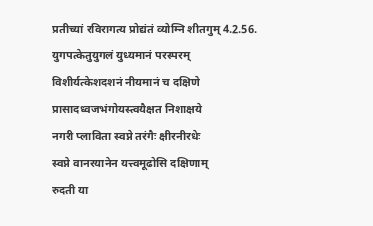प्रतीच्यां रविरागत्य प्रोद्यंतं व्योम्नि शीतगुम् 4.2.56.
युगपत्केतुयुगलं युध्यमानं परस्परम्
विशीर्यत्केशदशनं नीयमानं च दक्षिणे
प्रासादध्वजभंगोयस्त्वयैक्षत निशाक्षये
नगरी प्लाविता स्वप्ने तरंगैः क्षीरनीरधेः
स्वप्ने वानरयानेन यत्त्वमूढोसि दक्षिणाम्
रुदती या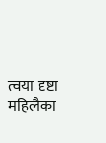त्वया दृष्टा महिलैका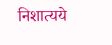निशात्यये